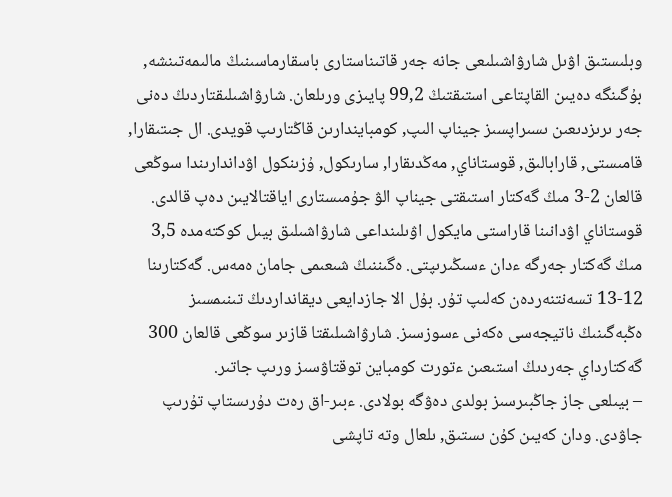وبلىستىق اۋىل شارۋاشىلىعى جانە جەر قاتىناستارى باسقارماسىنىڭ مالىمەتىنشە, بۇگىنگە دەيىن القاپتاعى استىقتىڭ 99,2 پايىزى ورىلعان. شارۋاشىلىقتاردىڭ دەنى جەر ىرىزدىعىن ىسىراپسىز جيناپ الىپ, كومبايندارىن قاڭتارىپ قويدى. ال جىتىقارا, قامىستى, قارابالىق, قوستاناي, مەڭدىقارا, سارىكول, ۇزىنكول اۋداندارىندا سوڭعى قالعان 2-3 مىڭ گەكتار استىقتى جيناپ الۋ جۇمىستارى اياقتالايىن دەپ قالدى.
قوستاناي اۋدانىنا قاراستى مايكول اۋىلىنداعى شارۋاشىلىق بيىل كوكتەمدە 3,5 مىڭ گەكتار جەرگە ءدان ءسىڭىرىپتى. ەگىننىڭ شىعىمى جامان ەمەس. گەكتارىنا 12-13 تسەنتنەردەن كەلىپ تۇر. بۇل الا جازدايعى ديقانداردىڭ تىنىمسىز ەڭبەگىنىڭ ناتيجەسى ەكەنى ءسوزسىز. شارۋاشىلىقتا قازىر سوڭعى قالعان 300 گەكتارداي جەردىڭ استىعىن ءتورت كومباين توقتاۋسىز ورىپ جاتىر.
– بيىلعى جاز جاڭبىرسىز بولدى دەۋگە بولادى. ءبىر-اق رەت دۇرىستاپ تۇرىپ جاۋدى. ودان كەيىن كۇن ىستىق, ىلعال وتە تاپشى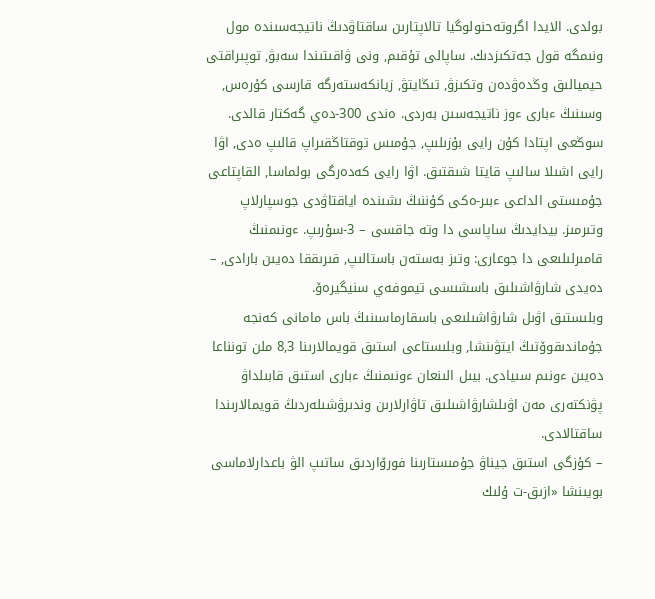بولدى. الايدا اگروتەحنولوگيا تالاپتارىن ساقتاۋدىڭ ناتيجەسىندە مول ونىمگە قول جەتكىزدىك. ساپالى تۇقىم, ونى ۋاقىتىندا سەبۋ, توپىراقتى حيميالىق وڭدەۋدەن وتكىزۋ, تىڭايتۋ, زيانكەستەرگە قارسى كۇرەس, وسىنىڭ ءبارى ءوز ناتيجەسىن بەردى. ەندى 300-دەي گەكتار قالدى. سوڭعى اپتادا كۇن رايى بۇزىلىپ, جۇمىس توقتاڭقىراپ قالىپ ەدى, اۋا رايى اشىلا سالىپ قايتا شىقتىق. اۋا رايى كەدەرگى بولماسا, القاپتاعى جۇمىستى الداعى ءبىر-ەكى كۇننىڭ ىشىندە اياقتاۋدى جوسپارلاپ وتىرمىز. بيدايدىڭ ساپاسى دا وتە جاقسى – 3-سۇرىپ. ءونىمنىڭ قامىرلىلىعى دا جوعارى: وتىز بەستەن باستالىپ, قىرىققا دەيىن بارادى, – دەيدى شارۋاشىلىق باسشىسى تيموفەي سنيگيرەۆ.
وبلىستىق اۋىل شارۋاشىلىعى باسقارماسىنىڭ باس مامانى كەنجە جۇماندىقوۆتىڭ ايتۋىنشا, وبلىستاعى استىق قويمالارىنا 8,3 ملن تونناعا دەيىن ءونىم سىيادى. بيىل الىنعان ءونىمنىڭ ءبارى استىق قابىلداۋ پۋنكتەرى مەن اۋىلشارۋاشىلىق تاۋارلارىن وندىرۋشىلەردىڭ قويمالارىندا ساقتالادى.
– كۇزگى استىق جيناۋ جۇمىستارىنا فورۆاردىق ساتىپ الۋ باعدارلاماسى بويىنشا «ازىق-ت ۇلىك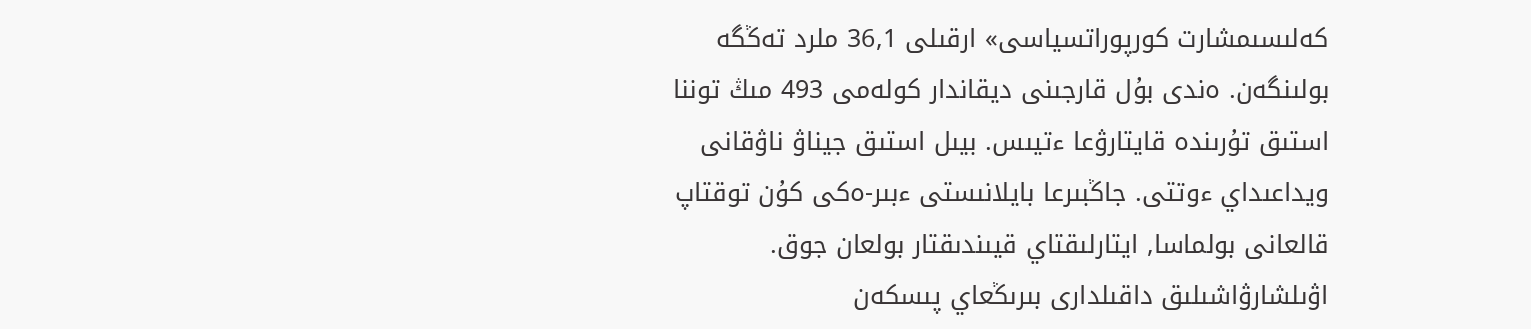كەلىسىمشارت كورپوراتسياسى» ارقىلى 36,1 ملرد تەڭگە بولىنگەن. ەندى بۇل قارجىنى ديقاندار كولەمى 493 مىڭ توننا استىق تۇرىندە قايتارۋعا ءتيىس. بيىل استىق جيناۋ ناۋقانى ويداعىداي ءوتتى. جاڭبىرعا بايلانىستى ءبىر-ەكى كۇن توقتاپ قالعانى بولماسا, ايتارلىقتاي قيىندىقتار بولعان جوق. اۋىلشارۋاشىلىق داقىلدارى بىرىڭعاي پىسكەن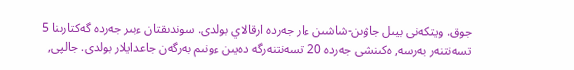جوق. ويتكەنى بيىل جاۋىن-شاشىن ءار جەردە ارقالاي بولدى. سوندىقتان ءبىر جەردە گەكتارىنا 5 تسەنتنەر بەرسە, ەكىنشى جەردە 20 تسەنتنەرگە دەيىن ءونىم بەرگەن جاعدايلار بولدى. جالپى,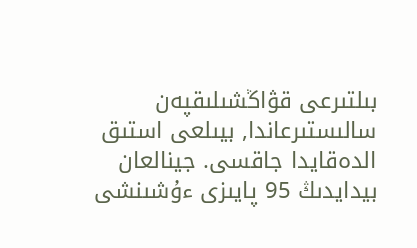بىلتىرعى قۋاڭشىلىقپەن سالىستىرعاندا, بيىلعى استىق الدەقايدا جاقسى. جينالعان بيدايدىڭ 95 پايىزى ءۇشىنشى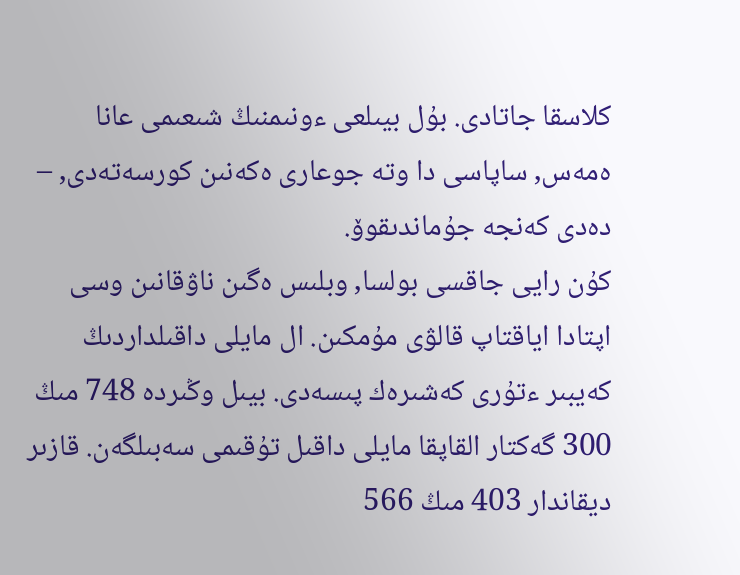كلاسقا جاتادى. بۇل بيىلعى ءونىمنىڭ شىعىمى عانا ەمەس, ساپاسى دا وتە جوعارى ەكەنىن كورسەتەدى, – دەدى كەنجە جۇماندىقوۆ.
كۇن رايى جاقسى بولسا, وبلىس ەگىن ناۋقانىن وسى اپتادا اياقتاپ قالۋى مۇمكىن. ال مايلى داقىلداردىڭ كەيبىر ءتۇرى كەشىرەك پىسەدى. بيىل وڭىردە 748 مىڭ 300 گەكتار القاپقا مايلى داقىل تۇقىمى سەبىلگەن. قازىر ديقاندار 403 مىڭ 566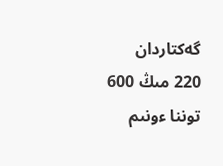گەكتاردان 220 مىڭ 600 توننا ءونىم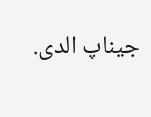جيناپ الدى.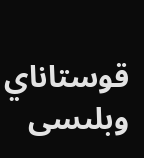قوستاناي وبلىسى